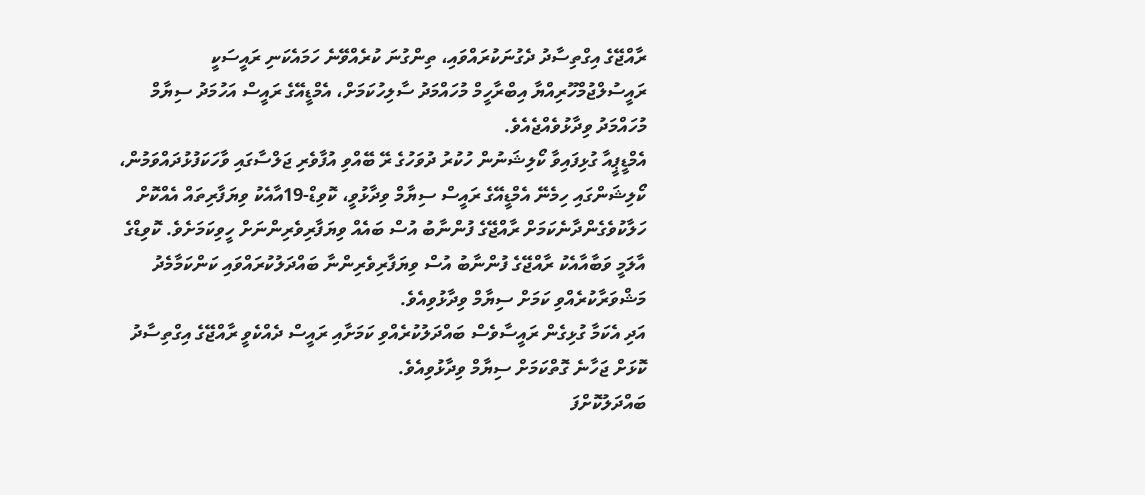ރާއްޖޭގެ އިގްތިސާދު ދެގުނަކުރައްވައި، ތިންގުނަ ކުރެއްވޭނެ ހަމައެކަނި ރައީސަކީ ރައީސުލްޖުމްހޫރިއްޔާ އިބްރާހީމް މުހައްމަދު ސާލިހުކަމަށް، އެމްޑީއޭގެ ރައީސް އަހުމަދު ސިޔާމް މުހައްމަދު ވިދާޅުވެއްޖެއެވެ.
އެމްޑީޕީއާ ގުޅިފައިވާ ކޯލިޝަނުން ހުކުރު ދުވަހުގެ ރޭ ބޭއްވި އުފާވެރި ޖަލްސާގައި ވާހަކަފުޅުދައްވަމުން، ކޯލިޝަންގައި ހިމެނޭ އެމްޑީއޭގެ ރައީސް ސިޔާމް ވިދާޅުވީ، ކޮވިޑް-19އާއެކު ވިޔަފާރިތައް އެއްކޮށް ހަލާކުވެގެންދާނެކަމަށް ރާއްޖޭގެ ފުންނާބު އުސް ބައެއް ވިޔަފާރިވެރިންނަށް ހީވިކަމަށެވެ. ކޮވިޑްގެ އާލަމީ ވަބާއާއެކު ރާއްޖޭގެ ފުންނާބު އުސް ވިޔަފާރިވެރިންނާ ބައްދަލުކުރައްވައި ކަންކަމާމެދު މަޝްވަރާކުރެއްވި ކަމަށް ސިޔާމް ވިދާޅުވިއެވެ.
އަދި އެކަމާ ގުޅިގެން ރައީސާވެސް ބައްދަލުކުރެއްވި ކަމަށާއި ރައީސް ދެއްކެވީ ރާއްޖޭގެ އިގްތިސާދު ކޮޅަށް ޖަހާނެ ގޮތްކަމަށް ސިޔާމް ވިދާޅުވިއެވެ.
ބައްދަލުކޮށްފަ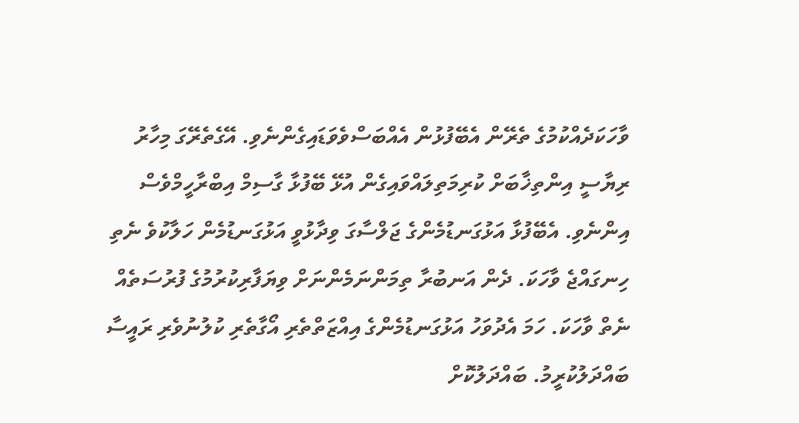ވާހަކަދެއްކުމުގެ ތެރޭން އެބޭފުޅުން އެއްބަސްވެވަޑައިގެންނެވި. އޭގެތެރޭގަ މިހާރު ރިޔާސީ އިންތިޚާބަށް ކުރިމަތިލައްވައިގެން އުޅޭ ބޭފުޅާ ގާސިމް އިބްރާހީމްވެސް އިންނެވި. އެބޭފުޅާ އަޅުގަނޑުމެންގެ ޖަލްސާގަ ވިދާޅުވީ އަޅުގަނޑުމެން ހަލާކުވެ ނެތި ހިނގައްޖެ ވާހަކަ. ދެން އަނބުރާ ތިމަންނަމެންނަށް ވިޔަފާރިކުރުމުގެ ފުރުސަތެއް ނެތް ވާހަކަ. ހަމަ އެދުވަހު އަޅުގަނޑުމެންގެ އިއްޒަތްތެރި އޯގާތެރި ކުލުނުވެރި ރައީސާ ބައްދަލުކުރީމު. ބައްދަލުކޮށް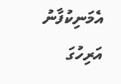އެމަނިކުފާނު އަރިހުގަ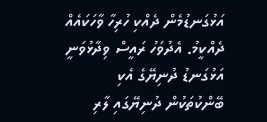އަޅުގަނޑުމެން ދެއްކި ހުރިހާ ވާހަކައެއް ދެއްކީމު. އެދުވަހު ރައީސް ވިދާޅުވަނީ އަޅުގަނޑު ދުނިޔޭގެ އެކި ބޭންކުތަކުން ދުނިޔޭގައި ލާރި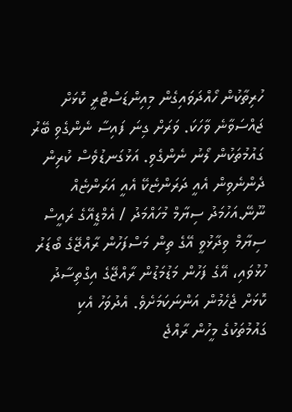ހުރިތާކުން ހޯއްދަވައިގެން މިއިންޑަސްޓްރީ ކޮޅަށް ޖައްސަވާނެ ވާހަކަ. ވަރަށް ގިނަ ފައިސާ ނެންގެވި ބޭރު ގައުމުތަކުން ލޯނު ނެންގެވި. އަޅުގަނޑުވެސް ކުރިން ދެންނެވިން އެއީ ދަރަންޏެކޭ އެއީ އަރަންޏެއް ނޫނޭ.އަހުމަދު ސިޔާމް މުހައްމަދު / އެމްޑީއޭގެ ރައީސް
ސިޔާމް ވިދާޅުވީ އޭގެ ތިން މަސްފަހުން ރާއްޖޭގެ ބޯޑަރު ހުޅުވައި، އޭގެ ފަހުން މަޑުމަޑުން ރާއްޖޭގެ އިގްތިސާދު ކޮޅަށް ޖެހެމުން އަންނަކަމަށެވެ. އެދުވަހު އެކި ގައުމުތަކުގެ މީހުން ރާއްޖެ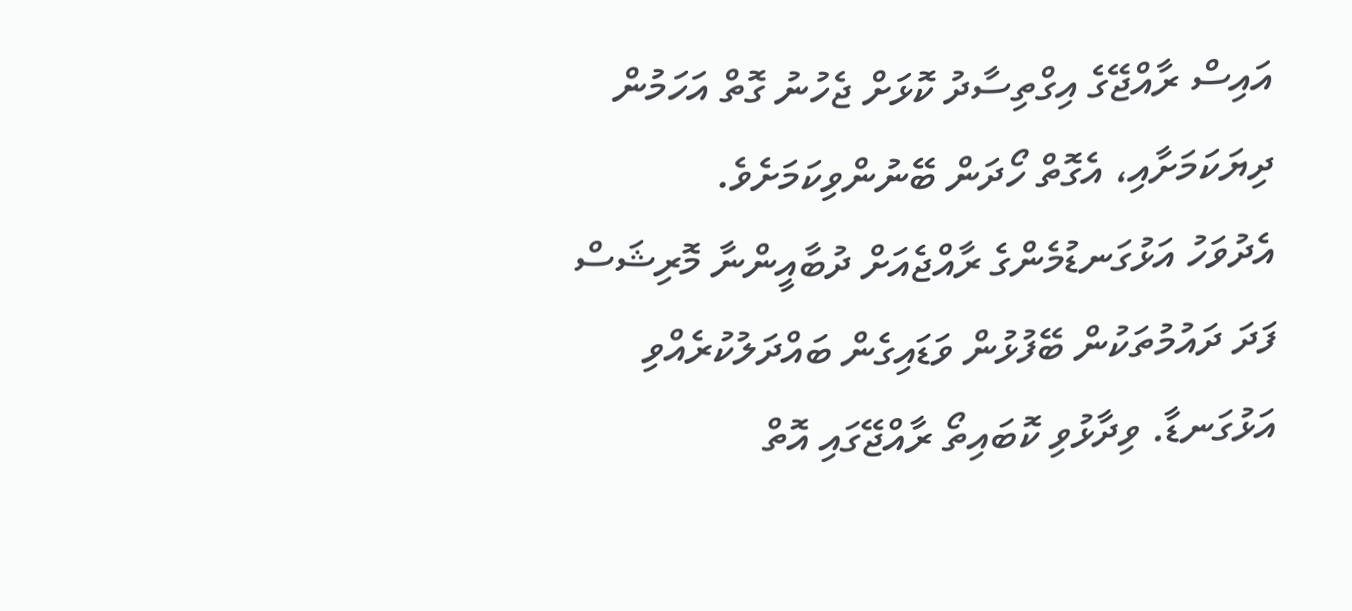އައިސް ރާއްޖޭގެ އިގްތިސާދު ކޮޅަށް ޖެހުނު ގޮތް އަހަމުން ދިޔަކަމަށާއި، އެގޮތް ހޯދަން ބޭނުންވިކަމަށެވެ.
އެދުވަހު އަޅުގަނޑުމެންގެ ރާއްޖެއަށް ދުބާއީންނާ މޮރިޝަސް ފަދަ ދައުމުތަކުން ބޭފުޅުން ވަޑައިގެން ބައްދަލުކުރެއްވި އަޅުގަނޑާ. ވިދާޅުވި ކޮބައިތޯ ރާއްޖޭގައި އޮތް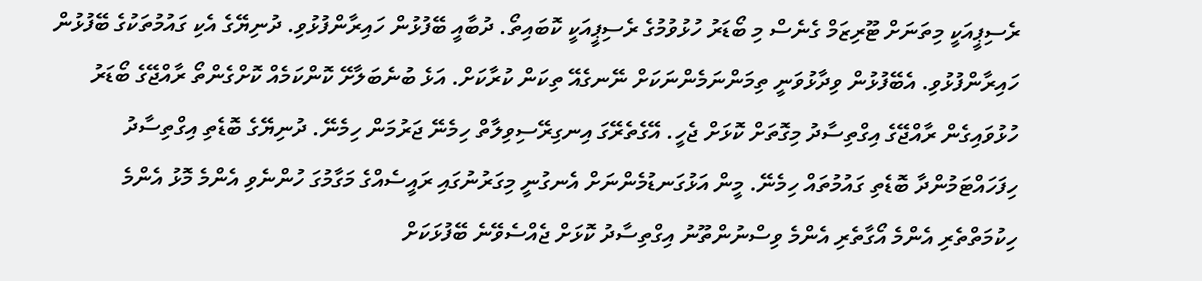ރެސިޕީއަކީ މިތަނަށް ޓޫރިޒަމް ގެނެސް މި ބޯޑަރު ހުޅުވުމުގެ ރެސިޕީއަކީ ކޮބައިތޯ. ދުބާއީ ބޭފުޅުން ހައިރާންފުޅުވި. ދުނިޔޭގެ އެކި ގައުމުތަކުގެ ބޭފުޅުން ހައިރާންފުޅުވި. އެބޭފުޅުން ވިދާޅުވަނީ ތިމަންނަމެންނަކަށް ނޭނގެއޭ ތިކަން ކުރާކަށް. އަޅެ ބުނެބަލާށޭ ކޮންކަމެއް ކޮށްގެންތޯ ރާއްޖޭގެ ބޯޑަރު ހުޅުވައިގެން ރާއްޖޭގެ އިގްތިސާދު މިގޮތަށް ކޮޅަށް ޖެހީ. އޭގެތެރޭގަ އިނގިރޭސިވިލާތް ހިމެނޭ ޖަރުމަން ހިމެނޭ. ދުނިޔޭގެ ބޮޑެތި އިގްތިސާދު ހިފަހައްޓަމުންދާ ބޮޑެތި ގައުމުތައް ހިމެނޭ. މީން އަޅުގަނޑުމެންނަށް އެނގުނީ މިގަރުނުގައި ރައީސެއްގެ މަގާމުގަ ހުންނެވި އެންމެ މޮޅު އެންމެ ހިކުމަތްތެރި އެންމެ އޯގާތެރި އެންމެ ވިސްނުންތޫނު އިގްތިސާދު ކޮޅަށް ޖެއްސެވޭނެ ބޭފުޅަކަށް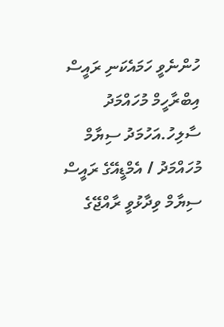ހުންނެވީ ހަމައެކަނި ރައީސް އިބްރާހީމް މުހައްމަދު ސާލިހު.އަހުމަދު ސިޔާމް މުހައްމަދު / އެމްޑީއޭގެ ރައީސް
ސިޔާމް ވިދާޅުވީ ރާއްޖޭގެ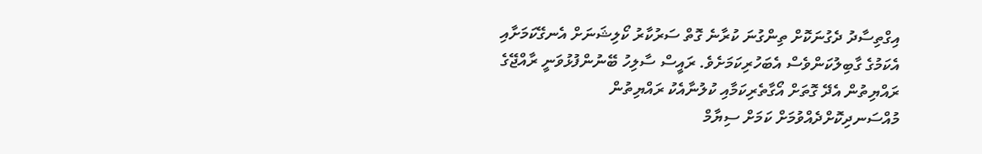އިގްތިސާދު ދެގުނަކޮށް ތިންގުނަ ކުރާނެ ގޮތް ސަރުކާރު ކޯލިޝަނަށް އެނގޭކަމަށާއި އެކަމުގެ ގާބިލުކަންވެސް އެބަހުރިކަމަށެވެ. ރައީސް ސާލިހު ބޭނުންފުޅުވަނީ ރާއްޖޭގެ ރައްޔިތުން އެދޭ ގޮތަށް އޯގާތެރިކަމާއި ކުލުނާއެކު ރައްޔިތުން މުއްސަނދިކޮށްދެއްވުމަށް ކަމަށް ސިޔާމް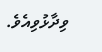ވިދާޅުވިއެވެ.